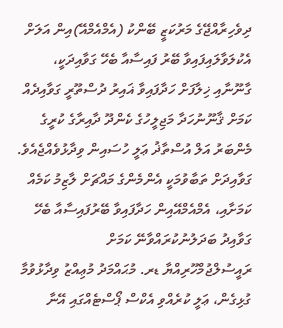ދިވެހިރާއްޖޭގެ މަރުކަޒީ ބޭންކު (އެމްއެމްއޭ)އިން އަލަށް އެކުލަވާލައިފައިވާ ބޭރު ފައިސާއާ ބެހޭ ގަވާއިދަކީ، ގާނޫނާއި ޚިލާފަށް ހަދާފައިވާ ޣައިރު ދުސްތޫރީ ގަވާއިދެއް ކަމަށް ޤާނޫނުހަދާ މަޖިލީހުގެ ކެންދޫ ދާއިރާގެ ކުރީގެ މެންބަރު އަލް އުސްތާޛު ޢަލީ ހުސައިން ވިދާޅުވެއްޖެއެވެ.
ގަވާއިދަށް ތަބާވުމަކީ އެންމެންގެ މައްޗަށް ލާޒިމު ކަމެއް ކަމަށާއި، އެމްއެމްއޭއިން ހަދާފައިވާ ބޭރުފައިސާއާ ބެހޭ ގަވާއިދު ބަދަލުނުކުރައްވާނޭ ކަމަށް ރައީސުލްޖުމްހޫރިއްޔާ ޑރ. މުޙައްމަދު މުޢިއްޒު ވިދާޅުވުމާ ގުޅިގެން، ޢަލީ ކުރެއްވި އެކްސް ޕޯސްޓެއްގައި އޭނާ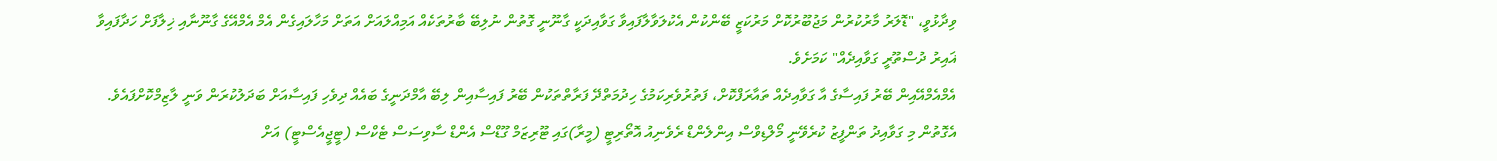ވިދާޅުވީ، "ޑޮލަރު މާރުކުރުން މަޖުބޫރުކޮށް މަރުކަޒީ ބޭންކުން އެކުލަވާލާފައިވާ ގަވާއިދަކީ ގާނޫނީ ގޮތުން ނުލިބޭ ބާރުތަކެއް އަމިއްލައަށް އަތަށް މަހާލައިގެން އެމް އެމްއޭގެ ގާނޫނާއި ޚިލާފަށް ހަދާފައިވާ ޣައިރު ދުސްތޫރީ ގަވާއިދެއް" ކަމަށެވެ.
އެމްއެމްއޭއިން ބޭރު ފައިސާގެ އާ ގަވާއިދެއް ތައާރަފްކޮށް، ފަތުރުވެރިކަމުގެ ހިދުމަތްދޭ ފަރާތްތަކުން ބޭރު ފައިސާއިން ލިބޭ އާމްދަނީގެ ބައެއް ދިވެހި ފައިސާއަށް ބަދަލުކުރަން ވަނީ ލާޒިމްކޮށްފައެވެ. އެގޮތުން މި ގަވާއިދު ތަންފީޒު ކުރެވޭނީ މޯލްޑިވްސް އިންލެންޑް ރެވެނިއު އޮތޯރިޓީ (މީރާ)ގައި ޓޫރިޒަމް ގޫޑްސް އެންޑް ސާވިސަސް ޓެކްސް (ޓީޖީއެސްޓީ) އަށް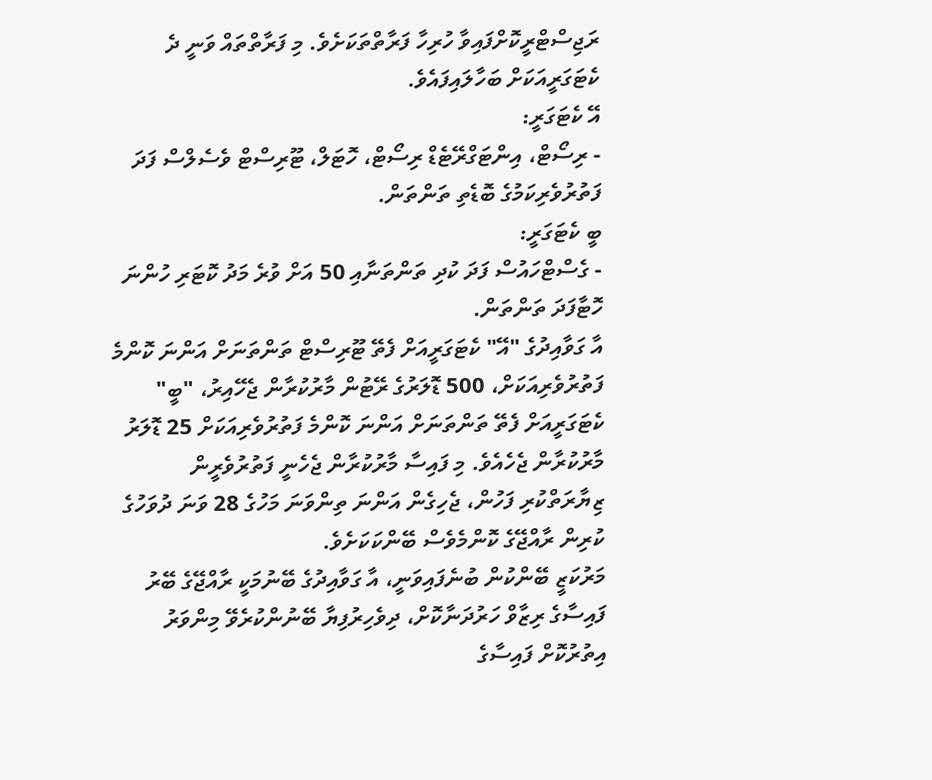ރަޖިސްޓްރީކޮށްފައިވާ ހުރިހާ ފަރާތްތަކަށެވެ. މި ފަރާތްތައް ވަނީ ދެ ކެޓަގަރީއަކަށް ބަހާލައިފައެވެ.
އޭ ކެޓަގަރީ:
- ރިސޯޓް، އިންޓަގްރޭޓެޑް ރިސޯޓް، ހޮޓަލް، ޓޫރިސްޓް ވެސެލްސް ފަދަ ފަތުރުވެރިކަމުގެ ބޮޑެތި ތަންތަން.
ބީ ކެޓަގަރީ:
- ގެސްޓްހައުސް ފަދަ ކުދި ތަންތަނާއި 50 އަށް ވުރެ މަދު ކޮޓަރި ހުންނަ ހޮޓާފަދަ ތަންތަން.
އާ ގަވާއިދުގެ "އޭ" ކެޓަގަރީއަށް ފެތޭ ޓޫރިސްޓް ތަންތަނަށް އަންނަ ކޮންމެ ފަތުރުވެރިއަކަށް، 500 ޑޮލަރުގެ ރޭޓުން މާރުކުރާން ޖެހޭއިރު، "ބީ" ކެޓަގަރީއަށް ފެތޭ ތަންތަނަށް އަންނަ ކޮންމެ ފަތުރުވެރިއަކަށް 25 ޑޮލަރު މާރުކުރާން ޖެހެއެވެ. މި ފައިސާ މާރުކުރާން ޖެހެނީ ފަތުރުވެރީން ޒިޔާރަތްކުރި ފަހުން، ޖެހިގެން އަންނަ ތިންވަނަ މަހުގެ 28 ވަނަ ދުވަހުގެ ކުރިން ރާއްޖޭގެ ކޮންމެވެސް ބޭންކަކަށެވެ.
މަރުކަޒީ ބޭންކުން ބުނެފައިވަނީ، އާ ގަވާއިދުގެ ބޭނުމަކީ ރާއްޖޭގެ ބޭރު ފައިސާގެ ރިޒާވް ހަރުދަނާކޮށް، ދިވެހިރުފިޔާ ބޭނުންކުރެވޭ މިންވަރު އިތުރުކޮށް ފައިސާގެ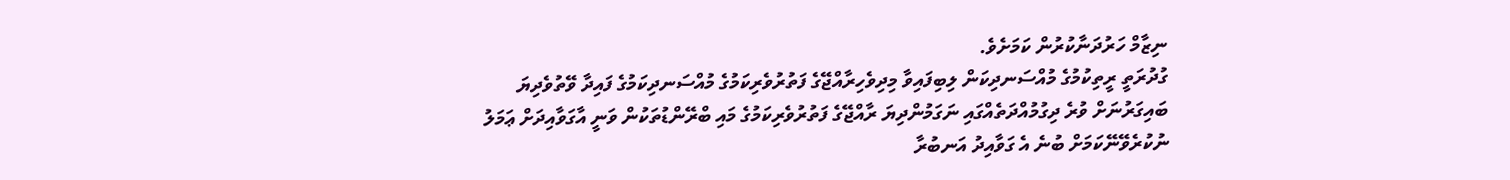ނިޒާމް ހަރުދަނާކުރުން ކަމަށެވެ.
ގުދުރަތީ ރީތިކުމުގެ މުއްސަނދިކަން ލިބިފައިވާ މިދިވެހިރާއްޖޭގެ ފަތުރުވެރިކަމުގެ މުއްސަނދިކަމުގެ ފައިދާ ވޭތުވެދިޔަ ބައިގަރުނަށް ވުރެ ދިގުމުއްދަތެއްގައި ނަގަމުންދިޔަ ރާއްޖޭގެ ފަތުރުވެރިކަމުގެ މައި ބްރޭންޑުތަކުން ވަނީ އާގަވާއިދަށް ޢަމަލު ނުކުރެވޭނޭކަމަށް ބުނެ އެ ގަވާއިދު އަނބުރާ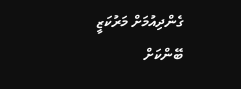ގެންދިއުމަށް މަރުކަޒީ ބޭންކަށް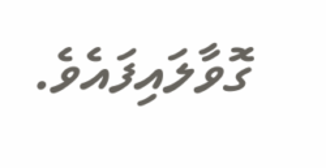ގޮވާލައިފައެވެ.